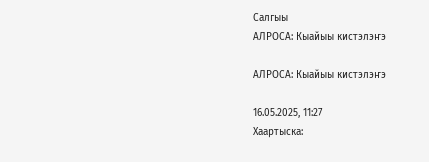Салгыы
АЛРОСА: Кыайыы кистэлэҥэ

АЛРОСА: Кыайыы кистэлэҥэ

16.05.2025, 11:27
Хаартыска: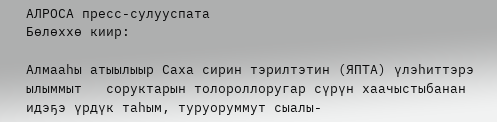АЛРОСА пресс-сулууспата
Бөлөххө киир:

Алмааһы атыылыыр Саха сирин тэрилтэтин (ЯПТА) үлэһиттэрэ ылыммыт   соруктарын толороллоругар сүрүн хаачыстыбанан   идэҕэ үрдүк таһым, туруоруммут сыалы-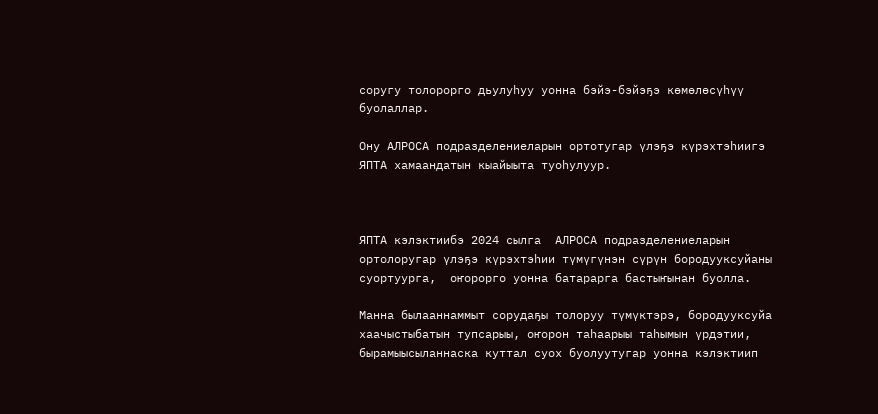соругу толорорго дьулуһуу уонна бэйэ-бэйэҕэ көмөлөсүһүү  буолаллар.

Ону АЛРОСА подразделениеларын ортотугар үлэҕэ күрэхтэһиигэ ЯПТА хамаандатын кыайыыта туоһулуур.



ЯПТА кэлэктиибэ 2024 сылга  АЛРОСА подразделениеларын ортолоругар үлэҕэ күрэхтэһии түмүгүнэн сүрүн бородууксуйаны суортуурга,  оҥорорго уонна батарарга бастыҥынан буолла.

Манна былааннаммыт сорудаҕы толоруу түмүктэрэ, бородууксуйа хаачыстыбатын тупсарыы, оҥорон таһаарыы таһымын үрдэтии, бырамыысыланнаска куттал суох буолуутугар уонна кэлэктиип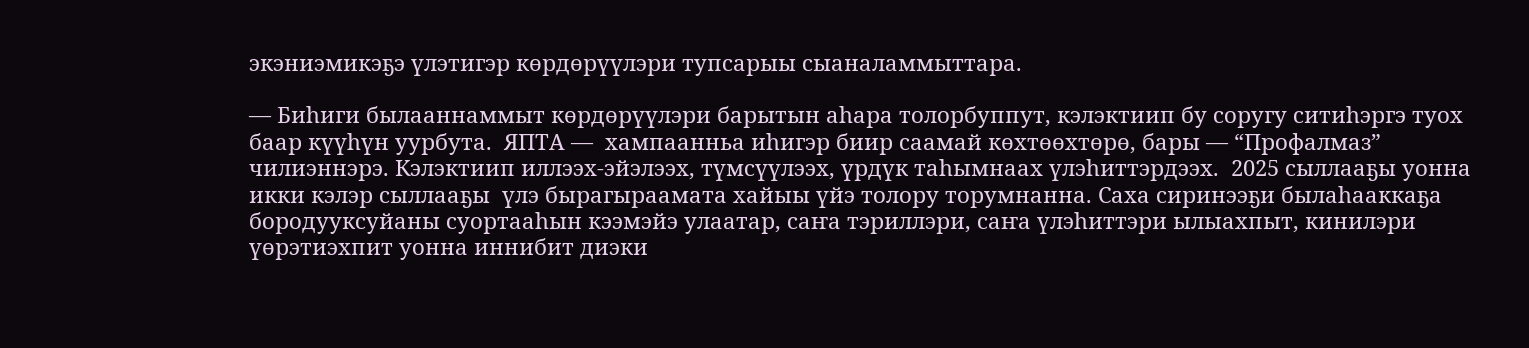экэниэмикэҕэ үлэтигэр көрдөрүүлэри тупсарыы сыаналаммыттара.

— Биһиги былааннаммыт көрдөрүүлэри барытын аһара толорбуппут, кэлэктиип бу соругу ситиһэргэ туох баар күүһүн уурбута.  ЯПТА —  хампаанньа иһигэр биир саамай көхтөөхтөрө, бары — “Профалмаз” чилиэннэрэ. Кэлэктиип иллээх-эйэлээх, түмсүүлээх, үрдүк таһымнаах үлэһиттэрдээх.  2025 сыллааҕы уонна  икки кэлэр сыллааҕы  үлэ бырагыраамата хайыы үйэ толору торумнанна. Саха сиринээҕи былаһааккаҕа  бородууксуйаны суортааһын кээмэйэ улаатар, саҥа тэриллэри, саҥа үлэһиттэри ылыахпыт, кинилэри үөрэтиэхпит уонна иннибит диэки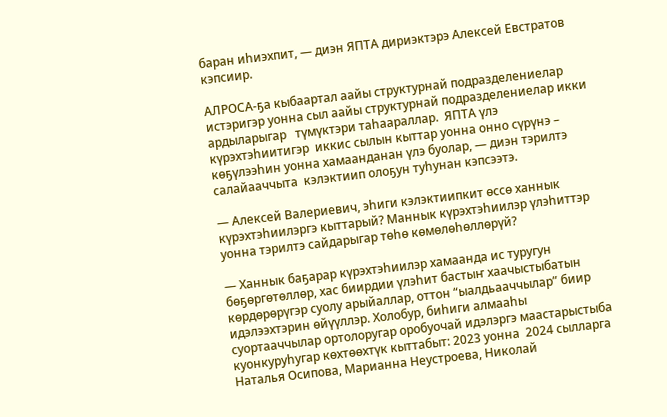баран иһиэхпит, — диэн ЯПТА дириэктэрэ Алексей Евстратов кэпсиир.

АЛРОСА-ҕа кыбаартал аайы структурнай подразделениелар истэригэр уонна сыл аайы структурнай подразделениелар икки ардыларыгар   түмүктэри таһаараллар.  ЯПТА үлэ күрэхтэһиитигэр  иккис сылын кыттар уонна онно сүрүнэ – көҕүлээһин уонна хамаанданан үлэ буолар, — диэн тэрилтэ салайааччыта  кэлэктиип олоҕун туһунан кэпсээтэ.

— Алексей Валериевич, эһиги кэлэктиипкит өссө ханнык  күрэхтэһиилэргэ кыттарый? Маннык күрэхтэһиилэр үлэһиттэр уонна тэрилтэ сайдарыгар төһө көмөлөһөллөрүй?

— Ханнык баҕарар күрэхтэһиилэр хамаанда ис туругун бөҕөргөтөллөр, хас биирдии үлэһит бастыҥ хаачыстыбатын көрдөрөрүгэр суолу арыйаллар, оттон “ыалдьааччылар” биир идэлээхтэрин өйүүллэр. Холобур, биһиги алмааһы суортааччылар ортолоругар оробуочай идэлэргэ маастарыстыба куонкуруһугар көхтөөхтүк кыттабыт: 2023 уонна  2024 сылларга Наталья Осипова, Марианна Неустроева, Николай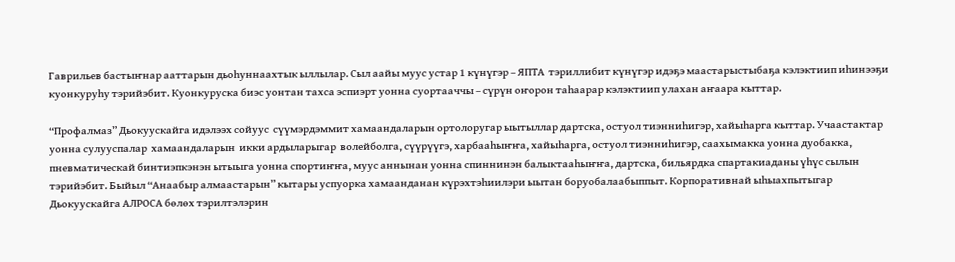Гаврильев бастыҥнар ааттарын дьоһуннаахтык ыллылар. Сыл аайы муус устар 1 күнүгэр – ЯПТА  тэриллибит күнүгэр идэҕэ маастарыстыбаҕа кэлэктиип иһинээҕи куонкуруһу тэрийэбит. Куонкуруска биэс уонтан тахса эспиэрт уонна суортааччы – сүрүн оҥорон таһаарар кэлэктиип улахан аҥаара кыттар.

“Профалмаз” Дьокуускайга идэлээх сойуус  сүүмэрдэммит хамаандаларын ортолоругар ыытыллар дартска, остуол тиэнниһигэр, хайыһарга кыттар. Учаастактар уонна сулууспалар  хамаандаларын  икки ардыларыгар  волейболга, сүүрүүгэ, харбааһыҥҥа, хайыһарга, остуол тиэнниһигэр, саахымакка уонна дуобакка, пневматическай бинтиэпкэнэн ытыыга уонна спортиҥҥа, муус аннынан уонна спиннинэн балыктааһыҥҥа, дартска, бильярдка спартакиаданы үһүс сылын тэрийэбит. Быйыл “Анаабыр алмаастарын” кытары успуорка хамаанданан күрэхтэһиилэри ыытан боруобалаабыппыт. Корпоративнай ыһыахпытыгар Дьокуускайга АЛРОСА бөлөх тэрилтэлэрин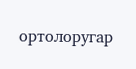ортолоругар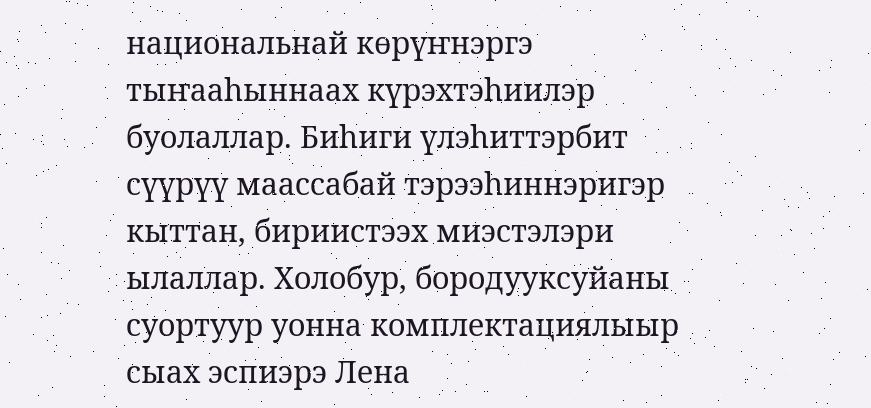национальнай көрүҥнэргэ тыҥааһыннаах күрэхтэһиилэр буолаллар. Биһиги үлэһиттэрбит  сүүрүү маассабай тэрээһиннэригэр кыттан, бириистээх миэстэлэри ылаллар. Холобур, бородууксуйаны суортуур уонна комплектациялыыр сыах эспиэрэ Лена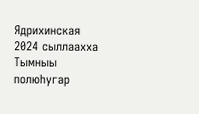Ядрихинская 2024 сыллаахха  Тымныы полюһугар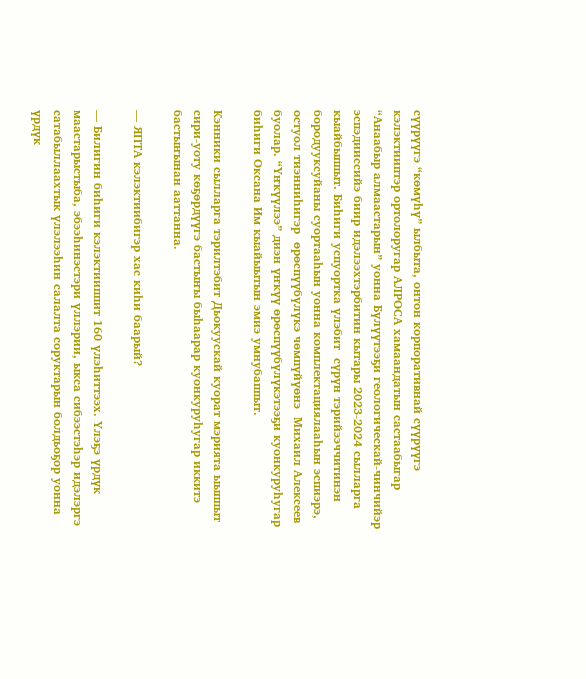сүүрүүгэ “көмүһү” ылбыта, онтон корпоративнай сүүрүүгэ кэлэктииптэр ортолоругар АЛРОСА хамаандатын састаабыгар  “Анаабыр алмаастарын” уонна Бүлүүтээҕи геологическай-чинчийэр эспэдииссийэ биир идэлээхтэрбитин кытары 2023-2024 сылларга  кыайбыппыт. Биһиги успуортка үлэбит  сүрүн тэрийээччитинэн бородууксуйаны суортааһын уонна комплектациялааһын эспиэрэ, остуол тиэнниһигэр  өрөспүүбүлүкэ чөмпүйүөнэ  Михаил Алексеев буолар. “Үҥкүүлээ” диэн үҥкүү өрөспүүбүлүкэтээҕи куонкуруһугар  биһиги Оксана Им кыайыытын эмиэ умнубаппыт.

Кэнники сылларга тэрилтэбит Дьокуускай куорат мэрията ыыппыт сири-уоту көҕөрдүүгэ бастыҥы быһаарар куонкуруһугар иккитэ бастыҥынан ааттанна.

— ЯПТА кэлэктиибигэр хас киһи баарый?

— Билигин биһиги кэлэктииппит 160 үлэһиттээх. Үлэҕэ үрдүк маастарыстыба, эбээһинэстэри үллэрии, ыкса сибээстэһэр идэлэргэ сатабыллаахтык үлэлээһин салалта соруктарын болдьоҕор уонна үрдүк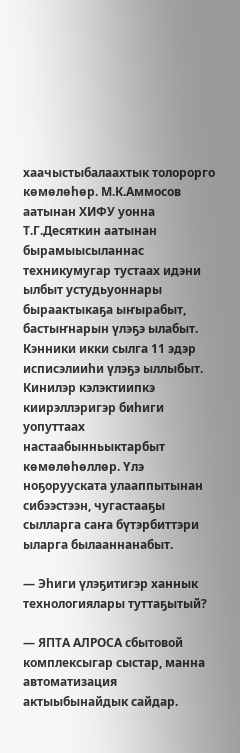хаачыстыбалаахтык толорорго көмөлөһөр. М.К.Аммосов аатынан ХИФУ уонна Т.Г.Десяткин аатынан бырамыысыланнас техникумугар тустаах идэни ылбыт устудьуоннары быраактыкаҕа ыҥырабыт, бастыҥнарын үлэҕэ ылабыт. Кэнники икки сылга 11 эдэр исписэлииһи үлэҕэ ыллыбыт. Кинилэр кэлэктиипкэ киирэллэригэр биһиги уопуттаах настаабынньыктарбыт көмөлөһөллөр. Үлэ ноҕорууската улааппытынан сибээстээн, чугастааҕы сылларга саҥа бүтэрбиттэри ыларга былааннанабыт.

— Эһиги үлэҕитигэр ханнык технологиялары туттаҕытый?

— ЯПТА АЛРОСА сбытовой комплексыгар сыстар, манна автоматизация актыыбынайдык сайдар.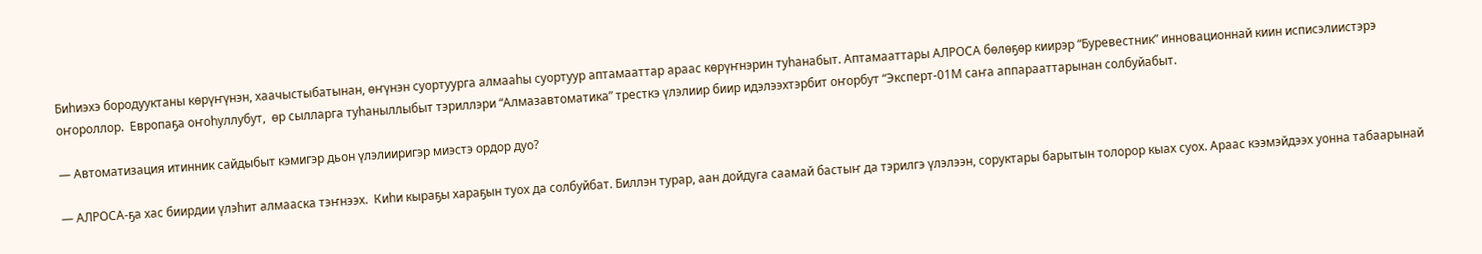Биһиэхэ бородууктаны көрүҥүнэн, хаачыстыбатынан, өҥүнэн суортуурга алмааһы суортуур аптамааттар араас көрүҥнэрин туһанабыт. Аптамааттары АЛРОСА бөлөҕөр киирэр “Буревестник” инновационнай киин исписэлиистэрэ оҥороллор.  Европаҕа оҥоһуллубут,  өр сылларга туһаныллыбыт тэриллэри “Алмазавтоматика” тресткэ үлэлиир биир идэлээхтэрбит оҥорбут “Эксперт-01М саҥа аппарааттарынан солбуйабыт.

— Автоматизация итинник сайдыбыт кэмигэр дьон үлэлииригэр миэстэ ордор дуо?

— АЛРОСА-ҕа хас биирдии үлэһит алмааска тэҥнээх.  Киһи кыраҕы хараҕын туох да солбуйбат. Биллэн турар, аан дойдуга саамай бастыҥ да тэрилгэ үлэлээн, соруктары барытын толорор кыах суох. Араас кээмэйдээх уонна табаарынай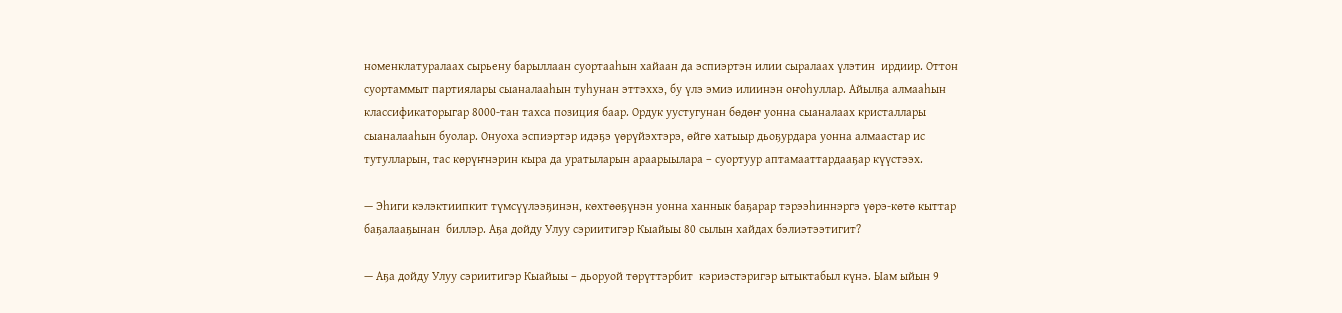номенклатуралаах сырьену барыллаан суортааһын хайаан да эспиэртэн илии сыралаах үлэтин  ирдиир. Оттон суортаммыт партиялары сыаналааһын туһунан эттэххэ, бу үлэ эмиэ илиинэн оҥоһуллар. Айылҕа алмааһын классификаторыгар 8000-тан тахса позиция баар. Ордук уустугунан бөдөҥ уонна сыаналаах кристаллары сыаналааһын буолар. Онуоха эспиэртэр идэҕэ үөрүйэхтэрэ, өйгө хатыыр дьоҕурдара уонна алмаастар ис тутулларын, тас көрүҥнэрин кыра да уратыларын араарыылара – суортуур аптамааттардааҕар күүстээх.

— Эһиги кэлэктиипкит түмсүүлээҕинэн, көхтөөҕүнэн уонна ханнык баҕарар тэрээһиннэргэ үөрэ-көтө кыттар баҕалааҕынан  биллэр. Аҕа дойду Улуу сэриитигэр Кыайыы 80 сылын хайдах бэлиэтээтигит?

— Аҕа дойду Улуу сэриитигэр Кыайыы – дьоруой төрүттэрбит  кэриэстэригэр ытыктабыл күнэ. Ыам ыйын 9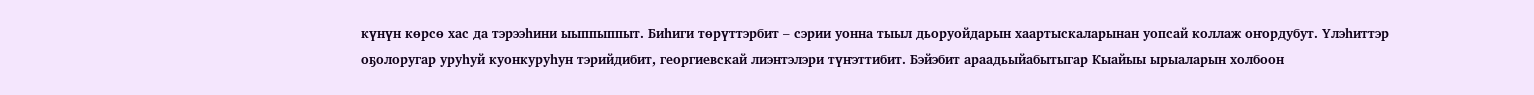күнүн көрсө хас да тэрээһини ыыппыппыт. Биһиги төрүттэрбит – сэрии уонна тыыл дьоруойдарын хаартыскаларынан уопсай коллаж оҥордубут. Үлэһиттэр оҕолоругар уруһуй куонкуруһун тэрийдибит, георгиевскай лиэнтэлэри түҥэттибит. Бэйэбит араадьыйабытыгар Кыайыы ырыаларын холбоон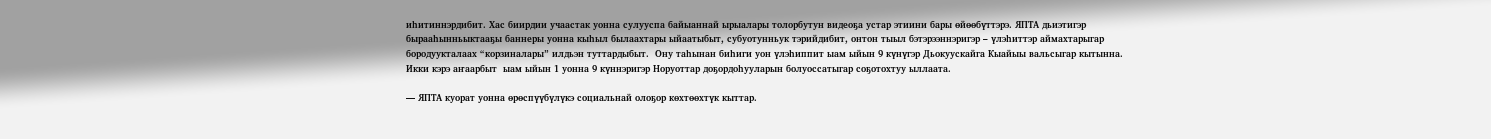иһитиннэрдибит. Хас биирдии учаастак уонна сулууспа байыаннай ырыалары толорбутун видеоҕа устар этиини бары өйөөбүттэрэ. ЯПТА дьиэтигэр бырааһынньыктааҕы баннеры уонна кыһыл былаахтары ыйаатыбыт, субуотунньук тэрийдибит, онтон тыыл бэтэрээннэригэр – үлэһиттэр аймахтарыгар бородуукталаах “корзиналары” илдьэн туттардыбыт.  Ону таһынан биһиги уон үлэһиппит ыам ыйын 9 күнүгэр Дьокуускайга Кыайыы вальсыгар кытынна. Икки кэрэ аҥаарбыт  ыам ыйын 1 уонна 9 күннэригэр Норуоттар доҕордоһууларын болуоссатыгар соҕотохтуу ыллаата.

— ЯПТА куорат уонна өрөспүүбүлүкэ социальнай олоҕор көхтөөхтүк кыттар.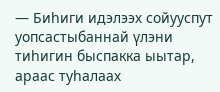— Биһиги идэлээх сойууспут уопсастыбаннай үлэни тиһигин быспакка ыытар, араас туһалаах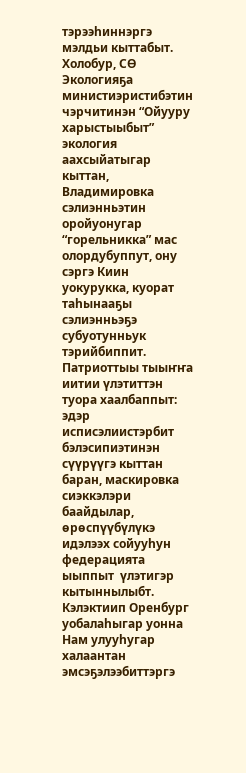тэрээһиннэргэ мэлдьи кыттабыт. Холобур, СӨ Экологияҕа министиэристибэтин чэрчитинэн “Ойууру харыстыыбыт” экология аахсыйатыгар кыттан, Владимировка сэлиэнньэтин оройуонугар “горельникка” мас олордубуппут, ону сэргэ Киин уокурукка, куорат таһынааҕы сэлиэнньэҕэ субуотунньук тэрийбиппит.  Патриоттыы тыыҥҥа иитии үлэтиттэн туора хаалбаппыт: эдэр исписэлиистэрбит бэлэсипиэтинэн сүүрүүгэ кыттан баран, маскировка сиэккэлэри баайдылар, өрөспүүбүлүкэ  идэлээх сойууһун федерацията  ыыппыт  үлэтигэр кытыннылыбт. Кэлэктиип Оренбург уобалаһыгар уонна Нам улууһугар халаантан эмсэҕэлээбиттэргэ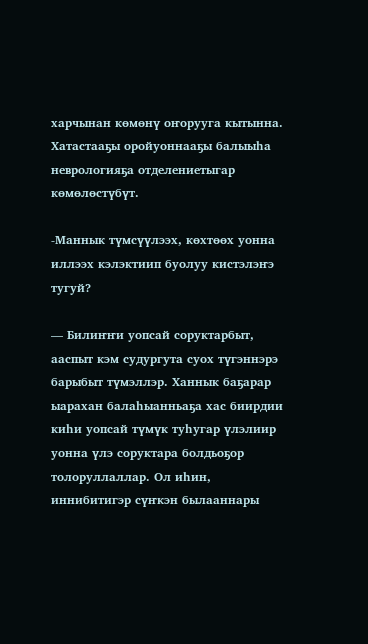харчынан көмөнү оҥорууга кытынна. Хатастааҕы оройуоннааҕы балыыһа неврологияҕа отделениетыгар көмөлөстүбүт.

-Маннык түмсүүлээх, көхтөөх уонна иллээх кэлэктиип буолуу кистэлэҥэ тугуй?

— Билиҥҥи уопсай соруктарбыт, ааспыт кэм судургута суох түгэннэрэ барыбыт түмэллэр. Ханнык баҕарар ыарахан балаһыанньаҕа хас биирдии киһи уопсай түмүк туһугар үлэлиир уонна үлэ соруктара болдьоҕор толоруллаллар. Ол иһин, иннибитигэр сүҥкэн былааннары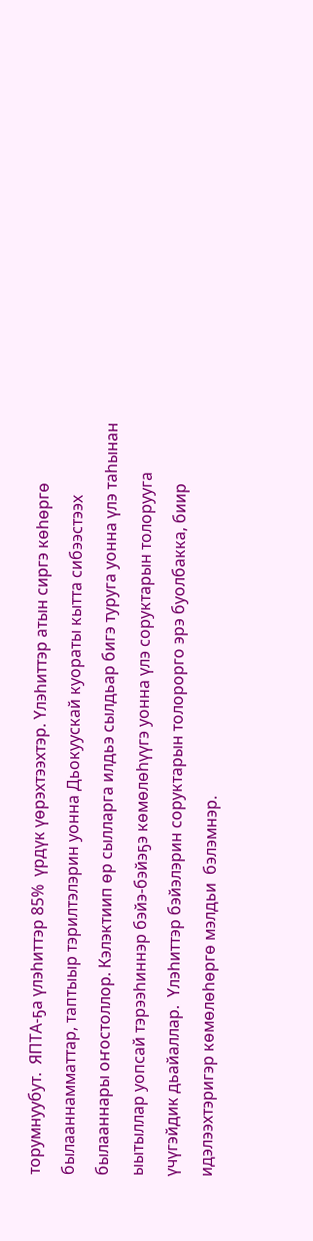торумнуубут.  ЯПТА-ҕа үлэһиттэр 85%  үрдүк үөрэхтээхтэр. Үлэһиттэр атын сиргэ көһөргө былааннамматтар, таптыыр тэрилтэлэрин уонна Дьокуускай куораты кытта сибээстээх былааннары оҥостоллор. Кэлэктиип өр сылларга илдьэ сылдьар бигэ туруга уонна үлэ таһынан ыытыллар уопсай тэрээһиннэр бэйэ-бэйэҕэ көмөлөһүүгэ уонна үлэ соруктарын толорууга үчүгэйдик дьайаллар.  Үлэһиттэр бэйэлэрин соруктарын толорорго эрэ буолбакка, биир идэлээхтэригэр көмөлөһөргө мэлдьи  бэлэмнэр.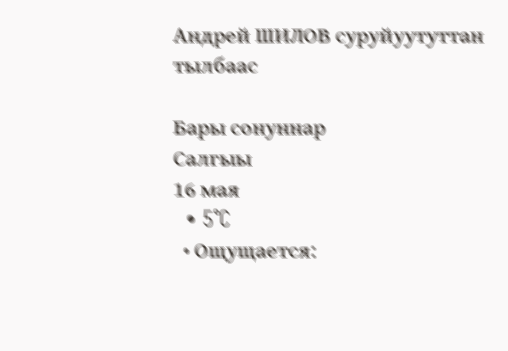Андрей ШИЛОВ суруйуутуттан тылбаас

Бары сонуннар
Салгыы
16 мая
  • 5°C
  • Ощущается: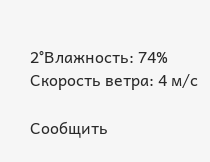2°Влажность: 74% Скорость ветра: 4 м/с

Сообщить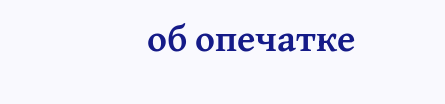об опечатке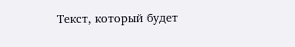Текст, который будет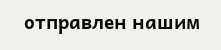отправлен нашим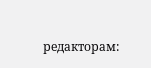редакторам: